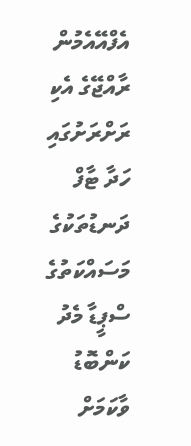އެފްއޭއެމުން ރާއްޖޭގެ އެކި ރަށްރަށުގައި ހަދާ ޓާފް ދަނޑުތަކުގެ މަސައްކަތުގެ ސްޕީޑާ މެދު ކަންބޮޑު ވާކަމަށް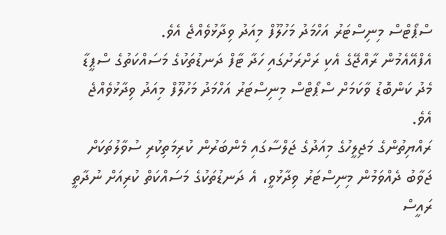ސްޕޯޓްސް މިނިސްޓަރު އަހްމަދު މަހުލޫފް މިއަދު ވިދާޅުވެއްޖެ އެވެ.
އެފްއޭއެމުން ރާއްޖޭގެ އެކި ރަށްރަށުގައި ހަދާ ޓާފް ދަނޑުތަކުގެ މަސައްކަތުގެ ސްޕީޑާ މެދު ކަންބޮޑު ވާކަމަށް ސްޕޯޓްސް މިނިސްޓަރު އަހްމަދު މަހުލޫފް މިއަދު ވިދާޅުވެއްޖެ އެވެ.
ރައްޔިތުންގެ މަޖިލީހުގެ މިއަދުގެ ޖަލްސާގައި މެންބަރުން ކުރިމަތިކުރި ސުވާލުތަކަށް ޖަވާބު ދެއްވަމުން މިނިސްޓަރު ވިދާޅުވީ، އެ ދަނޑުތަކުގެ މަސައްކަތް ކުރިއަށް ނުދާތީ ރައީސް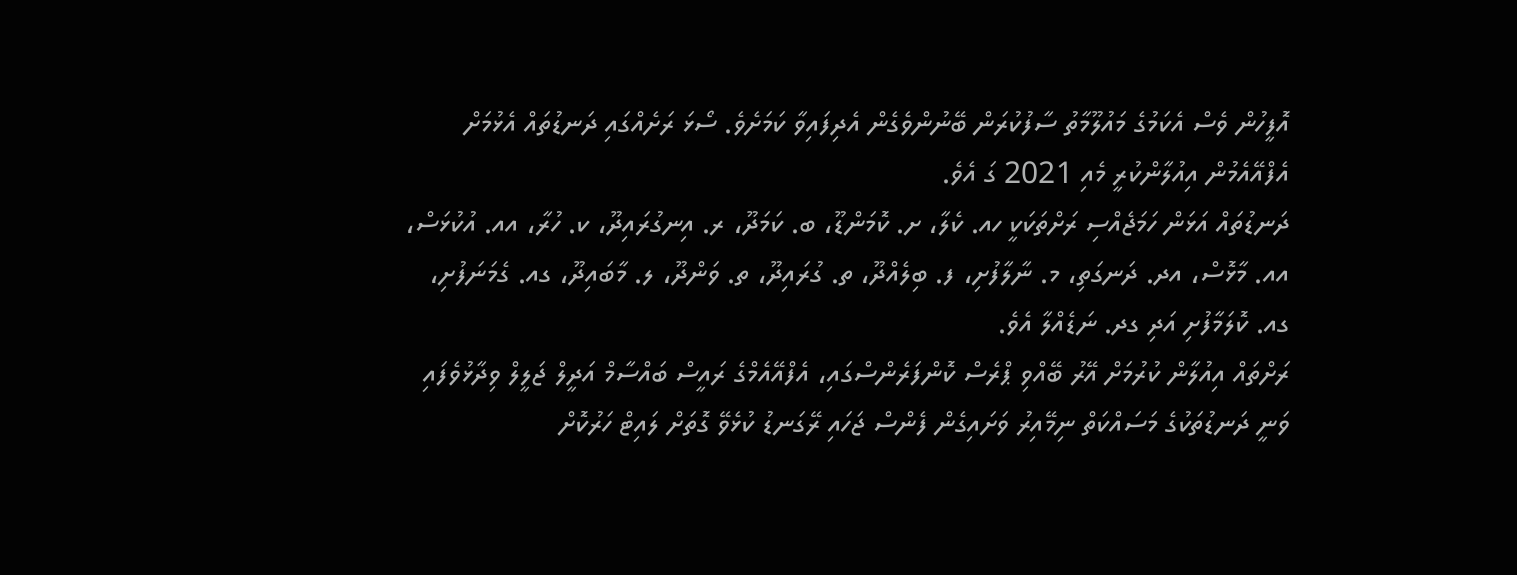އޮފީހުން ވެސް އެކަމުގެ މައުލޫމާތު ސާފުކުރަން ބޭނުންވެގެން އެދިފައިވާ ކަމަށެވެ. ސޯޅަ ރަށެއްގައި ދަނޑުތައް އެޅުމަށް އެފްއޭއެމުން އިއުލާންކުރީ މެއި 2021 ގަ އެވެ.
ދަނޑުތައް އަޅަން ހަމަޖެއްސި ރަށްތަކަކީ ހއ. ކެލާ، ށ. ކޮމަންޑޫ، ބ. ކަމަދޫ، ރ. އިނގުރައިދޫ، ކ. ހުރާ، އއ. އުކުޅަސް، އއ. މާޅޮސް، އދ. ދަނގަތި، މ. ނާލާފުށި، ފ. ބިލެއްދޫ، ތ. ގުރައިދޫ، ތ. ވަންދޫ، ލ. މާބައިދޫ، ގއ. ގެމަނަފުށި، ގއ. ކޮލަމާފުށި އަދި ގދ. ނަޑެއްލާ އެވެ.
ރަށްތައް އިއުލާން ކުރުމަށް އޭރު ބޭއްވި ޕްރެސް ކޮންފަރެންސްގައި، އެފްއޭއެމްގެ ރައީސް ބައްސާމް އަދީލް ޖަލީލް ވިދާޅުވެފައި ވަނީ ދަނޑުތަކުގެ މަސައްކަތް ނިމޭއިރު ވަށައިގެން ފެންސް ޖަހައި ރޭގަނޑު ކުޅެވޭ ގޮތަށް ލައިޓް ހަރުކޮށް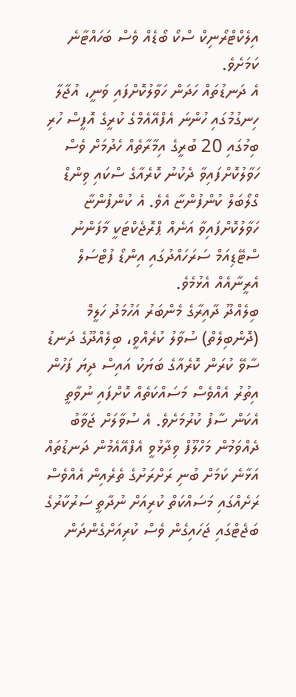އިލެކްޓްރޯނިކް ސްކޯ ބޯޑެއް ވެސް ބަހައްޓާނެ ކަމަށެވެ.
އެ ދަނޑުތައް ހަދަން ހަވާލުކޮށްފައި ވަނީ، އުޖާލާ ހިނގުމުގައި ހުންނަ އެފްއޭއެމްގެ ކުރީގެ އޮފީސް ހުރި ބިމުގައި 20 ބުރީގެ އިމާރާތެއް ހެދުމަށް ވެސް ހަވާލުކޮށްފައިވާ ދެކުނު ކޮރެއާގެ ސްކައި ވިންޑް ގްލޯބަލް ކުންފުންޏާ އެވެ. އެ ކުންފުންޏާ ހަވާލުކޮށްފައިވާ އަނެއް ޕްރޮޖެކްޓަކީ މާފަންނު ސްޓޭޑިއަމް ސަރަހައްދުގައި އިންޑޯ ފުޓްސަލް އެރީނާއެއް އެޅުމެވެ.
ބިލެއްދޫ ދާއިރާގެ މެންބަރު އަހުމަދު ހަލީމް (ދޮންބިލެތް) ސުވާލު ކުރެއްވީ، ބިލެއްދޫގެ ދަނޑު ސާވޭ ކުރަން ކޮރެއާގެ ބަޔަކު އައިސް ދިޔަ ފަހުން އިތުރު އެއްވެސް މަސައްކަތެއް ކޮށްފައި ނުވާތީ އެކަން ސާފު ކުރުމަށެވެ. އެ ސުވާލަށް ޖަވާބު ދެއްވަމުން މަހްލޫފް ވިދާޅުވީ އެފްއޭއެމުން ދަނޑުތައް އަޅާނެ ކަމަށް ބުނި ރަށްރަށުގެ ތެރެއިން އެއްވެސް ރަށެއްގައި މަސައްކަތް ކުރިއަށް ނުދާތީ ސަރުކާރުގެ ބަޖެޓްގައި ޖަހައިގެން ވެސް ކުރިއަށްގެންދަން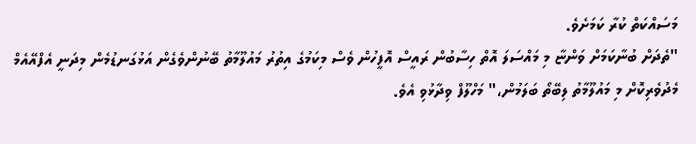މަސައްކަތް ކުރާ ކަމަށެވެ.
"ތެދަށް ބުނާކަމަށް ވަންޏާ މި މައްސަލަ އޮތް ހިސާބުން ރައީސް އޮފީހުން ވެސް މިކަމުގެ އިތުރު މައުލޫމާތު ބޭނުންވެގެން އަޅުގަނޑުމެން މިދަނީ އެފްއޭއެމް މެދުވެރިކޮށް މި މައުލޫމާތު ލިބޭތޯ ބަލަމުން،" މަހްލޫފް ވިދާޅުވި އެވެ.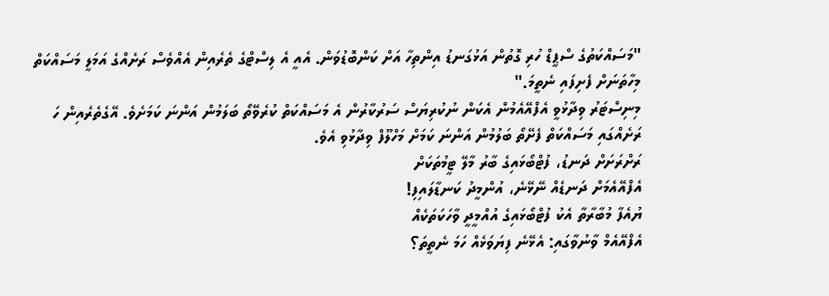"މަސައްކަތުގެ ސްޕީޑް ހުރި ގޮތުން އަޅުގަނޑު އިންތިހާ އަށް ކަންބޮޑުވަން. އެއީ އެ ލިސްޓްގެ ތެރެއިން އެއްވެސް ރަށެއްގެ އަމަލީ މަސައްކަތް މިހާތަނަށް ފެށިފައި ނެތީމަ."
މިނިސްޓަރު ވިދާޅުވީ އެފްއޭއެމުން އެކަން ނުކުރިޔަސް ސަރުކާރުން އެ މަސައްކަތް ކުރެވޭތޯ ބަލަމުން އަންނަ ކަމަށެވެ. އޭގެތެރެއިން ހަ ރަށެއްގައި މަސައްކަތް ފެށޭތޯ ބަލުމުން އަންނަ ކަމަށް މަހްލޫފް ވިދާޅުވި އެވެ.
ރަށްރަށަށް ދަނޑު، ފުޓްބޯޅައިގެ ބާރު މާލޭ ޓީމުތަކަށް
އެފްއޭއެމަށް ދަނޑެއް ނޭޅޭނެ، އުންމީދު ކަނޑާލައިފި!
ޔުއެފާ މުބާރާތާ އެކު ފުޓްބޯޅައިގެ އުއްމީދީ ވާހަކަތަކެއް
އެފްއޭއެމް ވާނުވާގައި: އެޅޭނެ ފިޔަވަޅެއް ހަމަ ނެތީތަ؟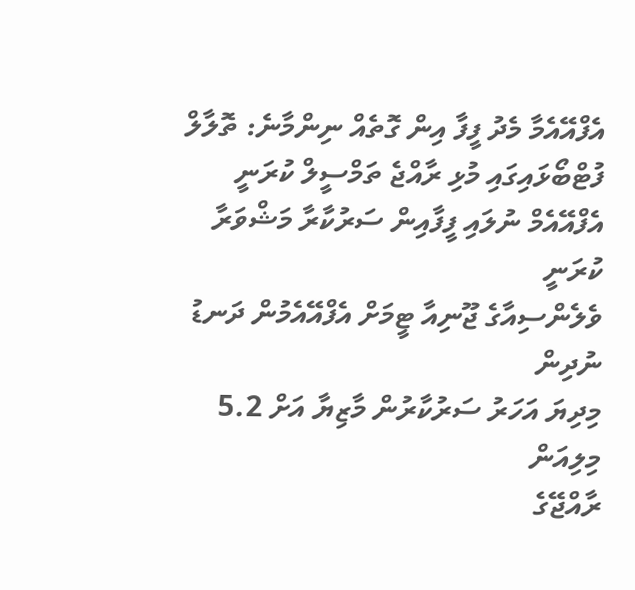އެފްއޭއެމާ މެދު ފީފާ އިން ގޮތެއް ނިންމާނެ: ތޮލާލް
ފުޓްބޯޅައިގައި މުޅި ރާއްޖެ ތަމްސީލް ކުރަނީ
އެފްއޭއެމް ނުލައި ފީފާއިން ސަރުކާރާ މަޝްވަރާ ކުރަނީ
ވެލެންސިއާގެ ޖޫނިއާ ޓީމަށް އެފްއޭއެމުން ދަނޑު ނުދިން
މިދިޔަ އަހަރު ސަރުކާރުން މާޒިޔާ އަށް 5.2 މިލިއަން
ރާއްޖޭގެ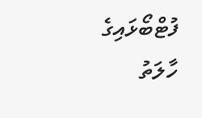ފުޓްބޯޅައިގެ ހާލަތު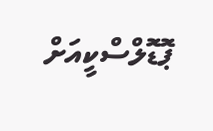ޕޮޑޮލްސްކީއަށް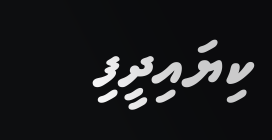ކިޔައިދީފި